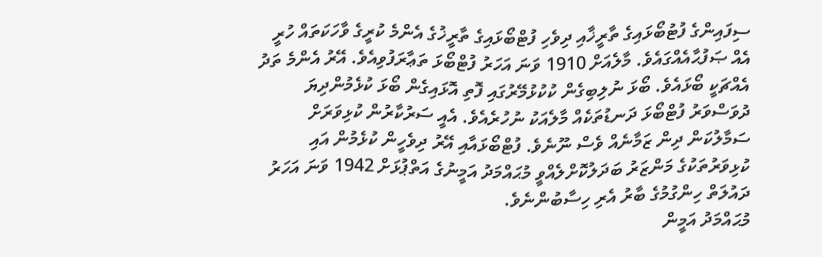ސިފައިންގެ ފުޓުބޯޅައިގެ ތާރީޚާއި ދިވެހި ފުޓްބޯޅައިގެ ތާރީޚުގެ އެންމެ ކުރީގެ ވާހަކަތައް ހުރީ އެއް ޞަފުޙާއެއްގައެވެ. މާލެއަށް 1910 ވަނަ އަހަރު ފުޓްބޯޅަ ތަޢާރަފުވިއެވެ. އޭރު އެންމެ ތަދު އެއްޗަކީ ބޯޅައެވެ. ބޯޅަ ނުލިބިގެން ކުކުޅުމޭރުގައި ފޮތި އޮޅައިގެން ބޯޅަ ކުޅެމުންދިޔަ ދުވަސްވަރު ފުޓްބޯޅަ ދަނޑުތަކެއް މާލެއަކު ނުހުރެއެވެ. އެއީ ސަރުކާރުން ކުޅިވަރަށް ސަމާލުކަން ދިން ޒަމާނެއް ވެސް ނޫނެވެ. ފުޓްބޯޅައާއި އޭރު ދިވެހީން ކުޅެމުން އައި ކުޅިވަރުތަކުގެ މަންޒަރު ބަދަލުކޮށްލެއްވީ މުޙައްމަދު އަމީނުގެ އަތްޕުޅަށް 1942 ވަނަ އަހަރު ދައުލަތް ހިންގުމުގެ ބާރު އެރި ހިސާބުންނެވެ.
މުޙައްމަދު އަމީން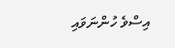އިސްވެ ހުންނަވައި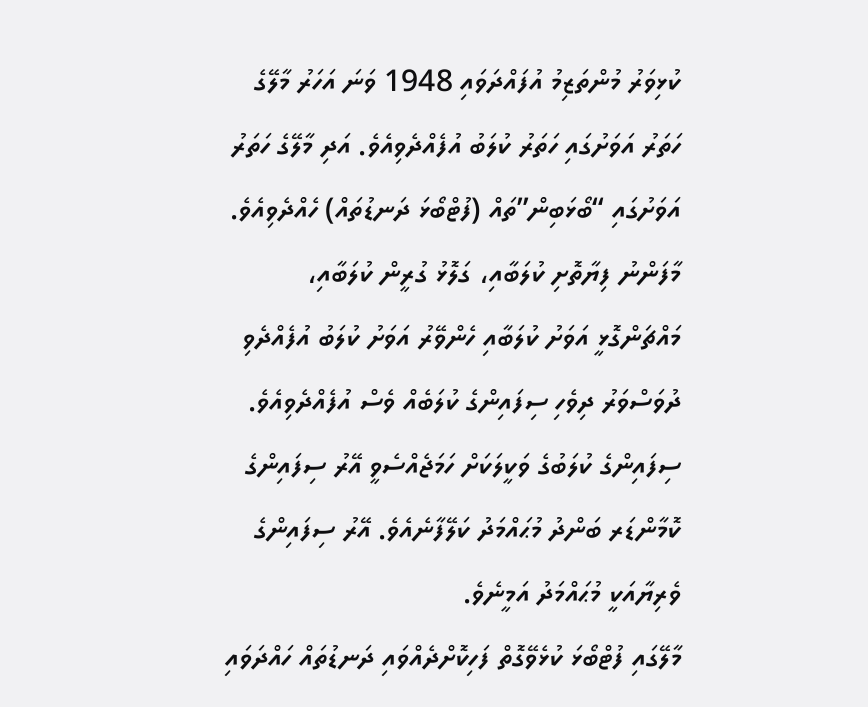ކުޅިވަރު މުންތަޒިމު އުފައްދަވައި 1948 ވަނަ އަހަރު މާލޭގެ ހަތަރު އަވަށުގައި ހަތަރު ކުލަބު އުފެއްދެވިއެވެ. އަދި މާލޭގެ ހަތަރު އަވަށުގައި “ބޯޅަބިން”ތައް (ފުޓްބޯޅަ ދަނޑުތައް) ހެއްދެވިއެވެ. މާފަންނު ފިޔާތޮށި ކުލަބާއި، ގަލޮޅު ގުރީން ކުލަބާއި، މައްޗަންގޮޅީ އަވަށު ކުލަބާއި ހެންވޭރު އަވަށު ކުލަބު އުފެއްދެވި ދުވަސްވަރު ދިވެހި ސިފައިންގެ ކުލަބެއް ވެސް އުފެއްދެވިއެވެ. ސިފައިންގެ ކުލަބުގެ ވަކީލަކަށް ހަމަޖެއްސެވީ އޭރު ސިފައިންގެ ކޮމާންޑަރ ބަންދު މުޙައްމަދު ކަލޭފާނެއެވެ. އޭރު ސިފައިންގެ ވެރިޔާއަކީ މުޙައްމަދު އަމީނެވެ.
މާލޭގައި ފުޓްބޯޅަ ކުޅެވޭގޮތް ފަހިކޮށްދެއްވައި ދަނޑުތައް ހައްދަވައި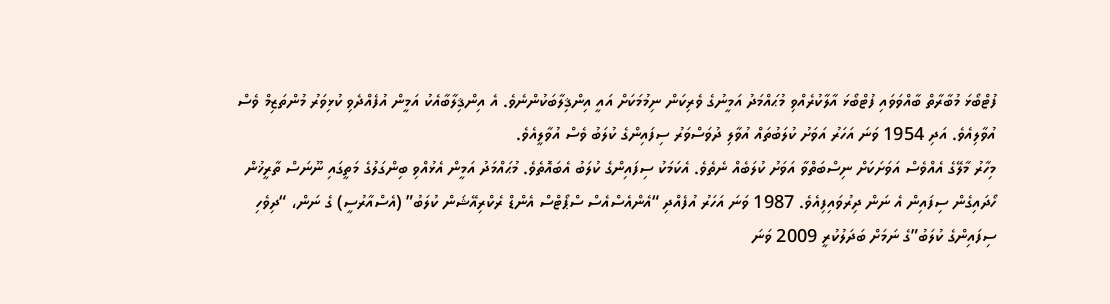ފުޓްބޯޅަ މުބާރާތް ބާއްވަވައި ފުޓްބޯޅަ އާލާކުރެއްވި މުޙައްމަދު އަމީނުގެ ވެރިކަން ނިމުމަކަށް އައީ އިންޤިލާބަކުންނެވެ. އެ އިންޤިލާބާއެކު އަމީން އުފެއްދެވި ކުޅިވަރު މުންތަޒިމް ވެސް އުވާލިއެވެ. އަދި 1954 ވަނަ އަހަރު އަވަށު ކުލަބުތައް އުވާލި ދުވަސްވަރު ސިފައިންގެ ކުލަބު ވެސް އުވާލީއެވެ.
މިހާރު މާލޭގެ އެއްވެސް އަވަށަކަށް ނިސްބަތްވާ އަވަށު ކުލަބެއް ނެތެވެ. އެކަމަކު ސިފައިންގެ ކުލަބު އެބައޮތެވެ. މުޙައްމަދު އަމީން އެޅުއްވި ބިންގަލުގެ މަތީގައި ނޫނަސް ތާރީޚުން ހޯދައިގެން ސިފައިން އެ ނަން ދިރުވައިފިއެވެ. 1987 ވަނަ އަހަރު އުފެއްދި “އެންއެސްއެސް ސްޕޯޓްސް އެންޑް ރެކްރިއޭޝަން ކުލަބު” (އެސްއާރުސީ) ގެ ނަން، “ދިވެހި ސިފައިންގެ ކުލަބު”ގެ ނަމަށް ބަދަލުކުރީ 2009 ވަނަ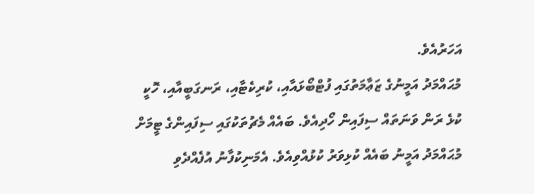އަހަރުއެވެ.
މުޙައްމަދު އަމީނުގެ ޒަޢާމަތުގައި ފުޓްބޯޅައާއި، ކުރިކެޓާއި، ރަނގަބީއާއި، ހޮކީ ކުޅެ ރަން ވަނަތައް ސިފައިން ހޯދިއެވެ. ބައެއް މެޗުތަކުގައި ސިފައިންގެ ޓީމަށް މުޙައްމަދު އަމީނު ބައެއް ކުޅިވަރު ކުޅުއްވިއެވެ. އެމަނިކުފާނު އުފެއްދެވި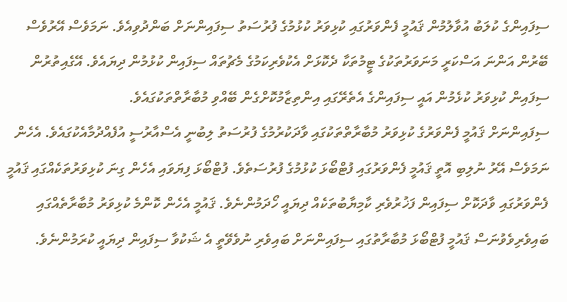ސިފައިންގެ ކުލަބު އުވާލުމުން ޤައުމީ ފެންވަރުގައި ކުޅިވަރު ކުޅުމުގެ ފުރުސަތު ސިފައިންނަށް ބަންދުވިއެވެ. ނަމަވެސް އޭރުވެސް ބޭރުން އަންނަ އަސްކަރީ މަނަވަރުތަކުގެ ޓީމުތަކާ ދެކޮޅަށް އެކުވެރިކަމުގެ މެޗުތައް ސިފައިން ކުޅުމުން ދިޔައެވެ. އޭގެއިތުރުން ސިފައިން ކުޅިވަރު ކުޅެމުން އައީ ސިފައިންގެ އެތެރޭގައި އިންތިޒާމުކޮށްގެން ބޭއްވި މުބާރާތްތަކުގައެވެ.
ސިފައިންނަށް ޤައުމީ ފެންވަރުގެ ކުޅިވަރު މުބާރާތްތަކުގައި ވާދަކުރުމުގެ ފުރުސަތު ލިބުނީ އެސްއާރުސީ އުފެއްދުމާއެކުގައެވެ. އެހެން ނަމަވެސް އޭރު ނުލިބި އޮތީ ޤައުމީ ފެންވަރުގައި ފުޓްބޯޅަ ކުޅުމުގެ ފުރުސަތެވެ. ފުޓްބޯޅަ ފިޔަވައި އެހެން ގިނަ ކުޅިވަރުތަކެއްގައި ޤައުމީ ފެންވަރުގައި ވާދަކޮށް ސިފައިން ފަޚުރުވެރި ކާމިޔާބުތަކެއް ދިޔައީ ހޯދަމުންނެވެ. ޤައުމީ އެހެން ކޮންމެ ކުޅިވަރު މުބާރާތެއްގައި ބައިވެރިވެވުނަސް ޤައުމީ ފުޓްބޯޅަ މުބާރާތުގައި ސިފައިންނަށް ބައިވެރި ނުވެވޭތީ އެ ޝަކުވާ ސިފައިން ދިޔައީ ކުރަމުންނެވެ.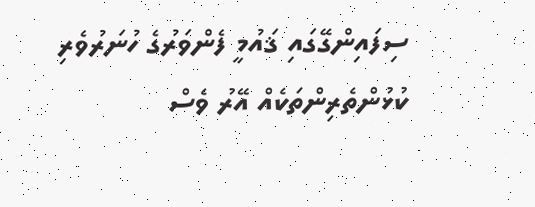ސިފައިންގޭގައި ޤައުމީ ފެންވަރުގެ ހުނަރުވެރި ކުޅުންތެރިންތަކެއް އޭރު ވެސް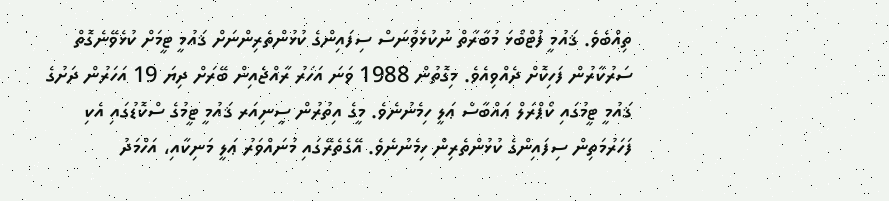ތިއްބެވެ. ޤައުމީ ފުޓްބޯޅަ މުބާރާތް ނުކުޅެވުނަސް ސިފައިންގެ ކުޅުންތެރިންނަށް ޤައުމީ ޓީމަށް ކުޅެވޭނެގޮތް ސަރުކާރުން ފަހިކޮށް ދެއްވިއެވެ. މިގޮތުން 1988 ވަނަ އަހަރު ރާއްޖެއިން ބޭރަށް ދިޔަ 19 އަހަރުން ދަށުގެ ޤައުމީ ޓީމުގައި ކޯޕްރަލް ޢައްބާސް ޢަލީ ހިމެނުނެވެ. މީގެ އިތުރުން ސީނިއަރ ޤައުމީ ޓީމުގެ ސްކޮޑުގައި އެކި ފަހަރުމަތިން ސިފައިންގެ ކުޅުންތެރިން ހިމެނުނެވެ. އޭގެތެރޭގައި މުނައްވަރު ޢަލީ މަނިކާއި، އަހްމަދު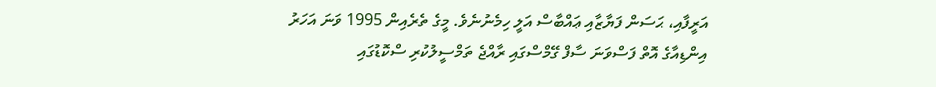އަރީފާއި، ޙަސަން ފަޔާޒާއި ޢައްބާސް އަލީ ހިމެނުނެވެ. މީގެ ތެރެއިން 1995 ވަނަ އަހަރު އިންޑިއާގެ އޮތް ފަސްވަނަ ސާފް ގޭމްސްގައި ރާއްޖެ ތަމްސީލުކުރި ސްކޮޑުގައި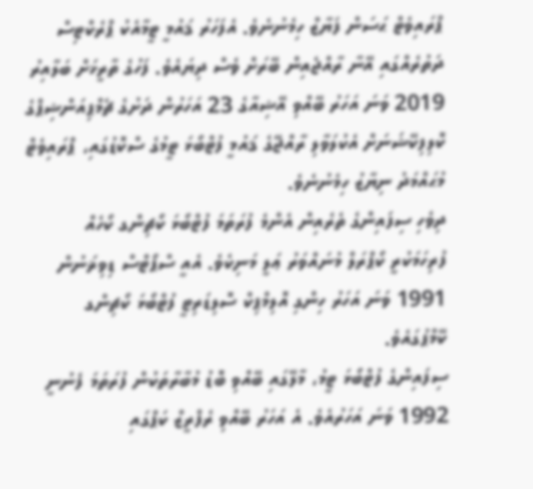ޕްރައިވެޓް ޙަސަން ފަޔާޒް ހިމެނުނެވެ. އެފަހަރު ޤައުމީ ޓީމާއެކު ޕްރެކްޓިސް ދަތުރެއްގައި އޭނާ ރާއްޖެއިން ބޭރަށް ވެސް ދިޔައެވެ. ފަހުގެ ތާރީޚަށް ބަލާއިރު 2019 ވަނަ އަހަރު ބޭއްވި އޭޝިއާގެ 23 އަހަރުން ދަށުގެ ޗެމްޕިއަންޝިޕްގެ ކޮލިފިކޭޝަނަށް އެކުލަވާލި ރާއްޖޭގެ ޤައުމީ ފުޓްބޯޅަ ޓީމުގެ ސްކޮޑުގައި، ޕްރައިވެޓް މުޙައްމަދު ނިޔާޒު ހިމެނުނެވެ.
ދިވެހި ސިފައިންގެ ތެރެއިން އެންމެ ފުރަތަމަ ފުޓްބޯޅަ ކޯޗިންގ ކޯހެއް ފުރިހަމަކުރީ ކޯޕްރަލް މުނައްވަރު ޢަލީ މަނިކެވެ. އެއީ ސްޕޯޓްސް ޑިވިޜަނުން 1991 ވަނަ އަހަރު ހިންގި އޮލިމްޕިކް ސޮލިޑަރިޓީ ފުޓްބޯޅަ ކޯޗިންގ ކޭމްޕުގައެވެ.
ސިފައިންގެ ފުޓްބޯޅަ ޓީމު، މާލޭގައި ބޭއްވި ބޮޑު މުބާރާތަކުން ފުރަތަމަ ފެނުނީ 1992 ވަނަ އަހަރުއެވެ. އެ އަހަރު ބޭއްވި ރެފްރީޒް ކަޕްގައި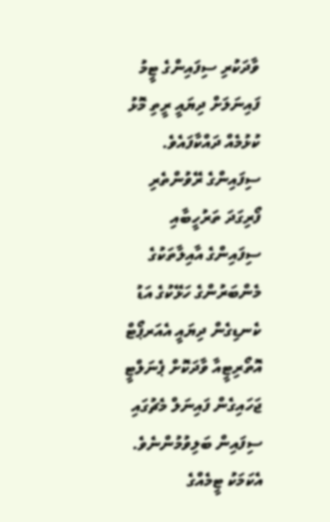ވާދަކުރި ސިފައިންގެ ޓީމު ފައިނަލަށް ދިޔައީ ރީތި މޮޅު ކުޅުމެއް ދައްކާފައެވެ. ސިފައިންގެ ރޭވުންތެރި ފޯރިގަދަ ތަރުހީބާއި ސިފައިންގެ އާއިލާތަކުގެ މެންބަރުންގެ ހަޅޭކުގެ އަޑު ކެނޑިގެން ދިޔައީ އެއަރޕޯޓް އޮތޯރިޓީއާ ވާދަކޮށް ޕެނަލްޓީ ޖަހައިގެން ފައިނަލް މެޗުގައި ސިފައިން ބަލިވުމުންނެވެ. އެކަމަކު ޓީމެއްގެ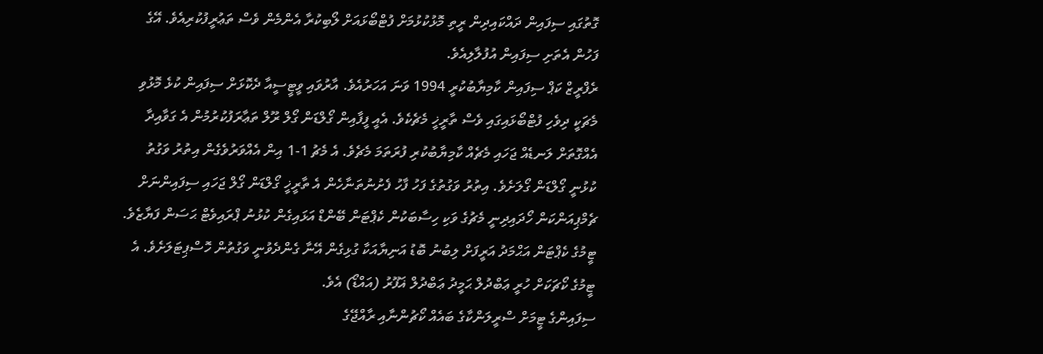ގޮތުގައި ސިފައިން ދައްކައިދިން ރީތި މޮޅުކުޅުމަށް ފުޓްބޯޅައަށް ލޯބިކުރާ އެންމެން ވެސް ތަޢުރީފުކުރިއެވެ. އޭގެ ފަހުން އެތަށި ސިފައިން އުފުލާލިއެވެ.
ރެފްރީޒް ކަޕް ސިފައިން ކާމިޔާބުކުރީ 1994 ވަނަ އަހަރުއެވެ. އާރުވައި ވީޓީސީއާ ދެކޮޅަށް ސިފައިން ކުޅެ މޮޅުވި މެޗަކީ ދިވެހި ފުޓްބޯޅައިގައި ވެސް ތާރީޚީ މެޗެކެވެ. އެއީ ފީފާއިން ގޯލްޑަން ގޯލް ރޫލް ތަޢާރަފުކުރުމުން އެ ގަވާއިދާ އެއްގޮތަށް ލަނޑެއް ޖަހައި މެޗެއް ކާމިޔާބުކުރި ފުރަތަމަ މެޗެވެ. އެ މެޗު 1-1 އިން އެއްވަރުވެގެން އިތުރު ވަގުތު ކުޅުނީ ގޯލްޑަން ގޯލަށެވެ. އިތުރު ވަގުތުގެ ފަހު ފާހު ފެށުނުތަނާހެން އެ ތާރީޚީ ގޯލްޑަން ގޯލް ޖަހައި ސިފައިންނަށް ޗެމްޕިއަންކަން ހޯދައިދިނީ މެޗުގެ ވަކި ހިސާބަކުން ކެޕްޓަން ބޭންޑް އަޅައިގެން ކުޅުނު ޕްރައިވެޓް ޙަސަން ފަޔާޒެވެ. ޓީމުގެ ކެޕްޓަން އަޙްމަދު އަރީފަށް ލިބުނު ބޮޑު އަނިޔާއަކާ ގުޅިގެން އޭނާ ގެންދެވުނީ ވަގުތުން ހޮސްޕިޓަލަށެވެ. އެ ޓީމުގެ ކޯޗަކަށް ހުރީ ޢަބްދުލް ޙަމީދު ޢަބްދުލް ޣަފޫރު (އައްޑޯ) އެވެ.
ސިފައިންގެ ޓީމަށް ސްރީލަންކާގެ ބައެއް ކޯޗުންނާއި ރާއްޖޭގެ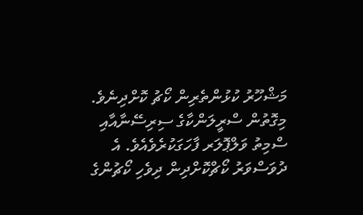މަޝްހޫރު ކުޅުންތެރިން ކޯޗު ކޮށްދިނެވެ. މިގޮތުން ސްރީލަންކާގެ ސިރިސޭނާއާއި ސްމިތު ވަލްޕޮލަރ ފާހަގަކުރެވެއެވެ. އެ ދުވަސްވަރު ކޯޗްކޮށްދިން ދިވެހި ކޯޗުންގެ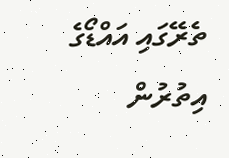ތެރޭގައި އައްޑޯގެ އިތުރުން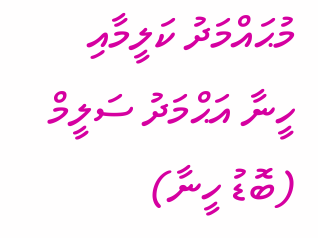މުޙައްމަދު ކަލީމާއި ހީނާ އަޙްމަދު ސަލީމް (ބޮޑު ހީނާ)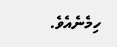ހިމެނެއެވެ.